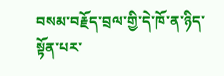བསམ་བརྗོད་བྲལ་གྱི་དེ་ཁོ་ན་ཉིད་སྟོན་པར་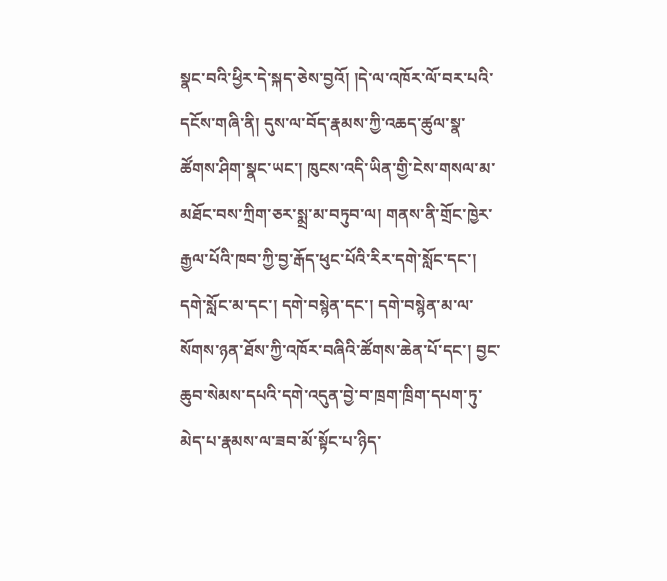སྣང་བའི་ཕྱིར་དེ་སྐད་ཅེས་བྱའོ། །དེ་ལ་འཁོར་ལོ་བར་པའི་དངོས་གཞི་ནི། དུས་ལ་བོད་རྣམས་ཀྱི་འཆད་ཚུལ་སྣ་ཚོགས་ཤིག་སྣང་ཡང་། ཁུངས་འདི་ཡིན་གྱི་ངེས་གསལ་མ་མཐོང་བས་ཀྲིག་ཅར་སྨྲ་མ་བཏུབ་ལ། གནས་ནི་གྲོང་ཁྱེར་རྒྱལ་པོའི་ཁབ་ཀྱི་བྱ་རྒོད་ཕུང་པོའི་རིར་དགེ་སློང་དང་། དགེ་སློང་མ་དང་། དགེ་བསྙེན་དང་། དགེ་བསྙེན་མ་ལ་སོགས་ཉན་ཐོས་ཀྱི་འཁོར་བཞིའི་ཚོགས་ཆེན་པོ་དང་། བྱང་ཆུབ་སེམས་དཔའི་དགེ་འདུན་བྱེ་བ་ཁྲག་ཁྲིག་དཔག་ཏུ་མེད་པ་རྣམས་ལ་ཟབ་མོ་སྟོང་པ་ཉིད་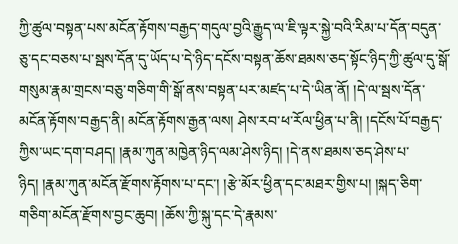ཀྱི་ཚུལ་བསྟན་པས་མངོན་རྟོགས་བརྒྱད་གདུལ་བྱའི་རྒྱུད་ལ་ཇི་ལྟར་སྐྱེ་བའི་རིམ་པ་དོན་བདུན་ཅུ་དང་བཅས་པ་སྦས་དོན་དུ་ཡོད་པ་དེ་ཉིད་དངོས་བསྟན་ཆོས་ཐམས་ཅད་སྟོང་ཉིད་ཀྱི་ཚུལ་དུ་སྒོ་གསུམ་རྣམ་གྲངས་བཅུ་གཅིག་གི་སྒོ་ནས་བསྟན་པར་མཛད་པ་དེ་ཡིན་ནོ། །དེ་ལ་སྦས་དོན་མངོན་རྟོགས་བརྒྱད་ནི། མངོན་རྟོགས་རྒྱན་ལས། ཤེས་རབ་ཕ་རོལ་ཕྱིན་པ་ནི། །དངོས་པོ་བརྒྱད་ཀྱིས་ཡང་དག་བཤད། །རྣམ་ཀུན་མཁྱེན་ཉིད་ལམ་ཤེས་ཉིད། །དེ་ནས་ཐམས་ཅད་ཤེས་པ་ཉིད། །རྣམ་ཀུན་མངོན་རྫོགས་རྟོགས་པ་དང་། །རྩེ་མོར་ཕྱིན་དང་མཐར་གྱིས་པ། །སྐད་ཅིག་གཅིག་མངོན་རྫོགས་བྱང་ཆུབ། །ཆོས་ཀྱི་སྐུ་དང་དེ་རྣམས་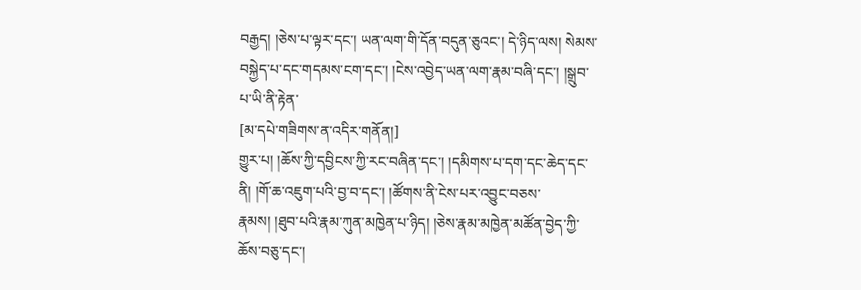བརྒྱད། །ཅེས་པ་ལྟར་དང་། ཡན་ལག་གི་དོན་བདུན་ཅུའང་། དེ་ཉིད་ལས། སེམས་བསྐྱེད་པ་དང་གདམས་ངག་དང་། །ངེས་འབྱེད་ཡན་ལག་རྣམ་བཞི་དང་། །སྒྲུབ་པ་ཡི་ནི་རྟེན་
[མ་དཔེ་གཟིགས་ན་འདིར་གནོན།]
གྱུར་པ། །ཆོས་ཀྱི་དབྱིངས་ཀྱི་རང་བཞིན་དང་། །དམིགས་པ་དག་དང་ཆེད་དང་ནི། །གོ་ཆ་འཇུག་པའི་བྱ་བ་དང་། །ཚོགས་ནི་ངེས་པར་འབྱུང་བཅས་རྣམས། །ཐུབ་པའི་རྣམ་ཀུན་མཁྱེན་པ་ཉིད། །ཅེས་རྣམ་མཁྱེན་མཚོན་བྱེད་ཀྱི་ཆོས་བཅུ་དང་།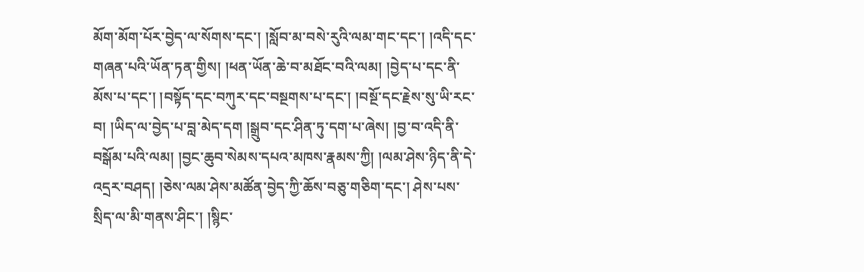མོག་མོག་པོར་བྱེད་ལ་སོགས་དང་། །སློབ་མ་བསེ་རུའི་ལམ་གང་དང་། །འདི་དང་གཞན་པའི་ཡོན་ཏན་གྱིས། །ཕན་ཡོན་ཆེ་བ་མཐོང་བའི་ལམ། །བྱེད་པ་དང་ནི་མོས་པ་དང་། །བསྟོད་དང་བཀུར་དང་བསྔགས་པ་དང་། །བསྔོ་དང་རྗེས་སུ་ཡི་རང་བ། །ཡིད་ལ་བྱེད་པ་བླ་མེད་དག །སྒྲུབ་དང་ཤིན་ཏུ་དག་པ་ཞེས། །བྱ་བ་འདི་ནི་བསྒོམ་པའི་ལམ། །བྱང་ཆུབ་སེམས་དཔའ་མཁས་རྣམས་ཀྱི། །ལམ་ཤེས་ཉིད་ནི་དེ་འདྲར་བཤད། །ཅེས་ལམ་ཤེས་མཚོན་བྱེད་ཀྱི་ཆོས་བཅུ་གཅིག་དང་། ཤེས་པས་སྲིད་ལ་མི་གནས་ཤིང་། །སྙིང་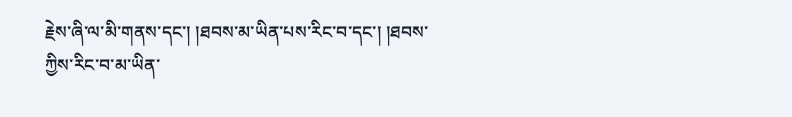རྗེས་ཞི་ལ་མི་གནས་དང་། །ཐབས་མ་ཡིན་པས་རིང་བ་དང་། །ཐབས་ཀྱིས་རིང་བ་མ་ཡིན་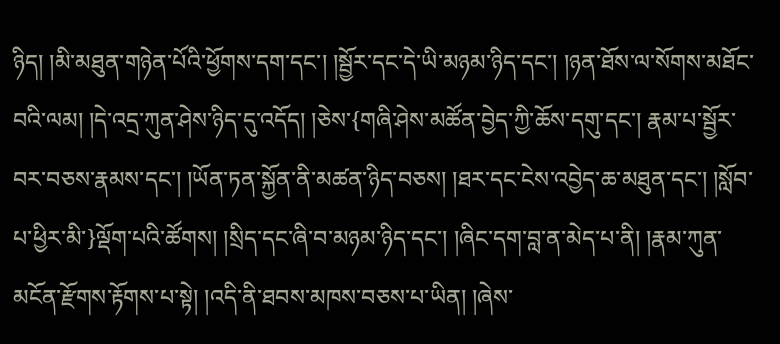ཉིད། །མི་མཐུན་གཉེན་པོའི་ཕྱོགས་དག་དང་། །སྦྱོར་དང་དེ་ཡི་མཉམ་ཉིད་དང་། །ཉན་ཐོས་ལ་སོགས་མཐོང་བའི་ལམ། །དེ་འདྲ་ཀུན་ཤེས་ཉིད་དུ་འདོད། །ཅེས་{གཞི་ཤེས་མཚོན་བྱེད་ཀྱི་ཆོས་དགུ་དང་། རྣམ་པ་སྦྱོར་བར་བཅས་རྣམས་དང་། །ཡོན་ཏན་སྐྱོན་ནི་མཚན་ཉིད་བཅས། །ཐར་དང་ངེས་འབྱེད་ཆ་མཐུན་དང་། །སློབ་པ་ཕྱིར་མི་}ལྡོག་པའི་ཚོགས། །སྲིད་དང་ཞི་བ་མཉམ་ཉིད་དང་། །ཞིང་དག་བླ་ན་མེད་པ་ནི། །རྣམ་ཀུན་མངོན་རྫོགས་རྟོགས་པ་སྟེ། །འདི་ནི་ཐབས་མཁས་བཅས་པ་ཡིན། །ཞེས་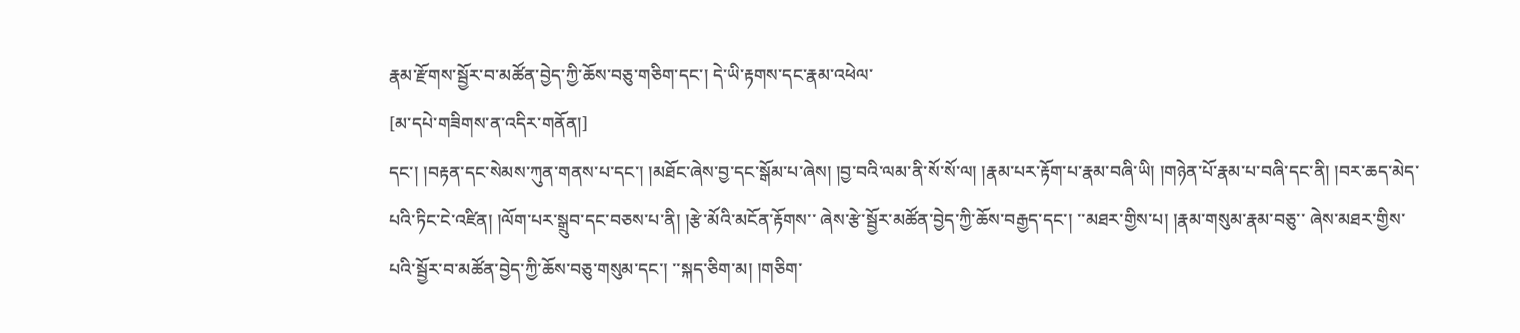རྣམ་རྫོགས་སྦྱོར་བ་མཚོན་བྱེད་ཀྱི་ཆོས་བཅུ་གཅིག་དང་། དེ་ཡི་རྟགས་དང་རྣམ་འཕེལ་
[མ་དཔེ་གཟིགས་ན་འདིར་གནོན།]
དང་། །བརྟན་དང་སེམས་ཀུན་གནས་པ་དང་། །མཐོང་ཞེས་བྱ་དང་སྒོམ་པ་ཞེས། །བྱ་བའི་ལམ་ནི་སོ་སོ་ལ། །རྣམ་པར་རྟོག་པ་རྣམ་བཞི་ཡི། །གཉེན་པོ་རྣམ་པ་བཞི་དང་ནི། །བར་ཆད་མེད་པའི་ཏིང་ངེ་འཛིན། །ལོག་པར་སྒྲུབ་དང་བཅས་པ་ནི། །རྩེ་མོའི་མངོན་རྟོགས་་ ཞེས་རྩེ་སྦྱོར་མཚོན་བྱེད་ཀྱི་ཆོས་བརྒྱད་དང་། ་་མཐར་གྱིས་པ། །རྣམ་གསུམ་རྣམ་བཅུ་་ ཞེས་མཐར་གྱིས་པའི་སྦྱོར་བ་མཚོན་བྱེད་ཀྱི་ཆོས་བཅུ་གསུམ་དང་། ་་སྐད་ཅིག་མ། །གཅིག་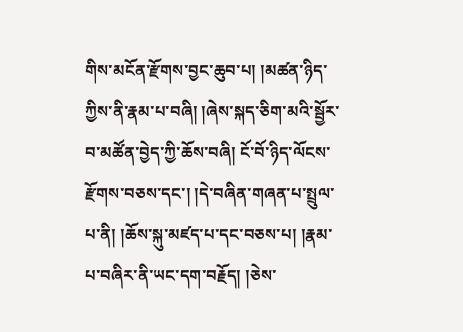གིས་མངོན་རྫོགས་བྱང་ཆུབ་པ། །མཚན་ཉིད་ཀྱིས་ནི་རྣམ་པ་བཞི། །ཞེས་སྐད་ཅིག་མའི་སྦྱོར་བ་མཚོན་བྱེད་ཀྱི་ཆོས་བཞི། ངོ་བོ་ཉིད་ལོངས་རྫོགས་བཅས་དང་། །དེ་བཞིན་གཞན་པ་སྤྲུལ་པ་ནི། །ཆོས་སྐུ་མཛད་པ་དང་བཅས་པ། །རྣམ་པ་བཞིར་ནི་ཡང་དག་བརྗོད། །ཅེས་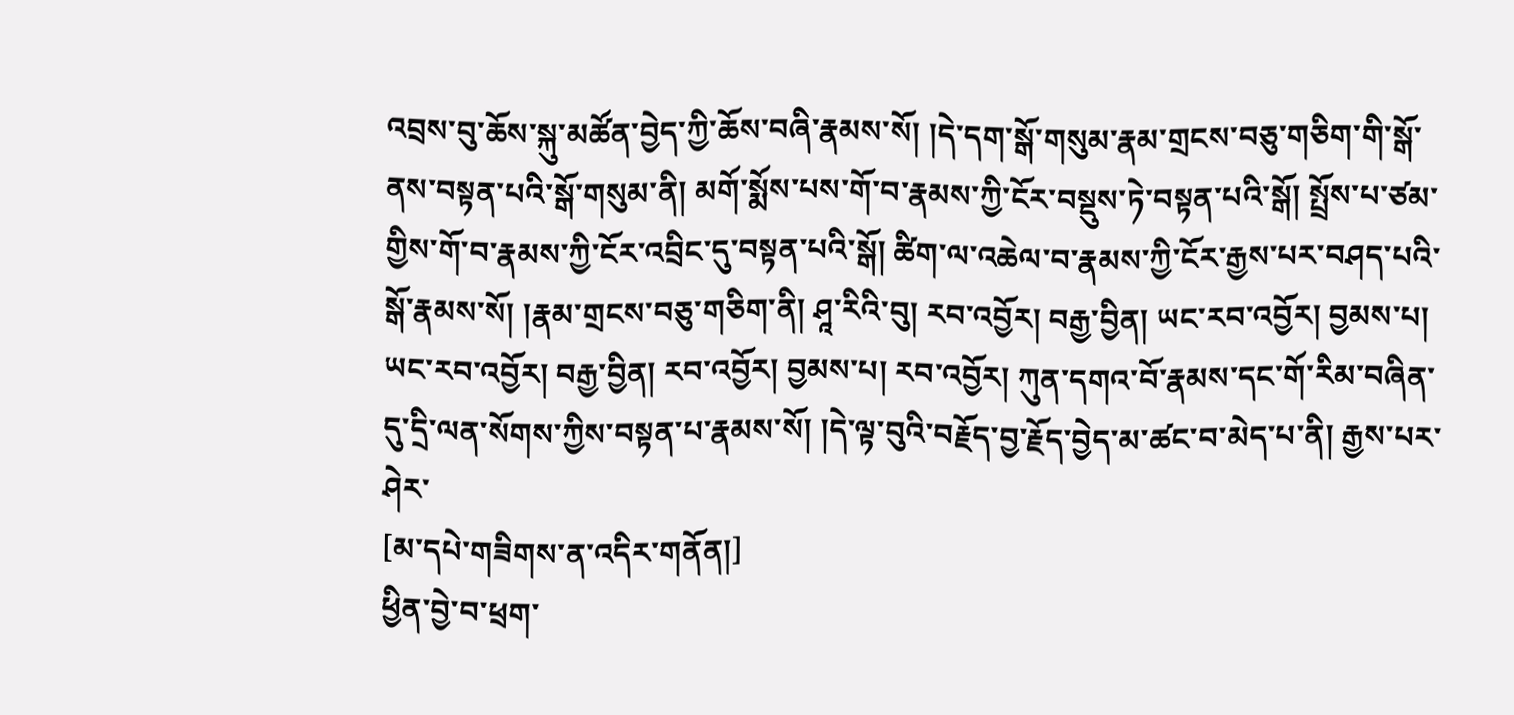འབྲས་བུ་ཆོས་སྐུ་མཚོན་བྱེད་ཀྱི་ཆོས་བཞི་རྣམས་སོ། །དེ་དག་སྒོ་གསུམ་རྣམ་གྲངས་བཅུ་གཅིག་གི་སྒོ་ནས་བསྟན་པའི་སྒོ་གསུམ་ནི། མགོ་སྨོས་པས་གོ་བ་རྣམས་ཀྱི་ངོར་བསྡུས་ཏེ་བསྟན་པའི་སྒོ། སྤྲོས་པ་ཙམ་གྱིས་གོ་བ་རྣམས་ཀྱི་ངོར་འབྲིང་དུ་བསྟན་པའི་སྒོ། ཚིག་ལ་འཆེལ་བ་རྣམས་ཀྱི་ངོར་རྒྱས་པར་བཤད་པའི་སྒོ་རྣམས་སོ། །རྣམ་གྲངས་བཅུ་གཅིག་ནི། ཤཱ་རིའི་བུ། རབ་འབྱོར། བརྒྱ་བྱིན། ཡང་རབ་འབྱོར། བྱམས་པ། ཡང་རབ་འབྱོར། བརྒྱ་བྱིན། རབ་འབྱོར། བྱམས་པ། རབ་འབྱོར། ཀུན་དགའ་བོ་རྣམས་དང་གོ་རིམ་བཞིན་དུ་དྲི་ལན་སོགས་ཀྱིས་བསྟན་པ་རྣམས་སོ། །དེ་ལྟ་བུའི་བརྗོད་བྱ་རྗོད་བྱེད་མ་ཚང་བ་མེད་པ་ནི། རྒྱས་པར་ཤེར་
[མ་དཔེ་གཟིགས་ན་འདིར་གནོན།]
ཕྱིན་བྱེ་བ་ཕྲག་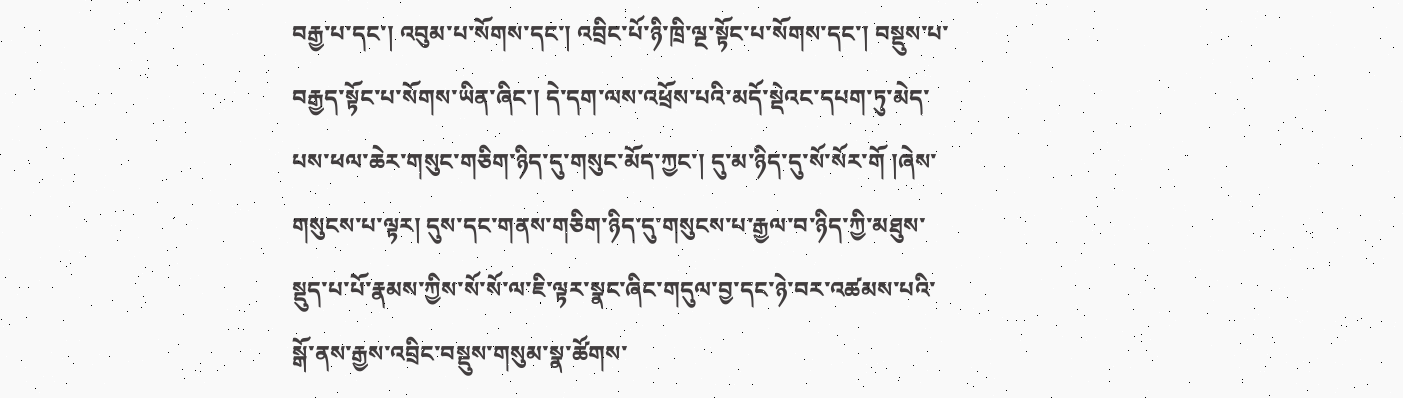བརྒྱ་པ་དང་། འབུམ་པ་སོགས་དང་། འབྲིང་པོ་ཉི་ཁྲི་ལྔ་སྟོང་པ་སོགས་དང་། བསྡུས་པ་བརྒྱད་སྟོང་པ་སོགས་ཡིན་ཞིང་། དེ་དག་ལས་འཕྲོས་པའི་མདོ་སྡེའང་དཔག་ཏུ་མེད་པས་ཕལ་ཆེར་གསུང་གཅིག་ཉིད་དུ་གསུང་མོད་ཀྱང་། དུ་མ་ཉིད་དུ་སོ་སོར་གོ །ཞེས་གསུངས་པ་ལྟར། དུས་དང་གནས་གཅིག་ཉིད་དུ་གསུངས་པ་རྒྱལ་བ་ཉིད་ཀྱི་མཐུས་སྡུད་པ་པོ་རྣམས་ཀྱིས་སོ་སོ་ལ་ཇི་ལྟར་སྣང་ཞིང་གདུལ་བྱ་དང་ཉེ་བར་འཚམས་པའི་སྒོ་ནས་རྒྱས་འབྲིང་བསྡུས་གསུམ་སྣ་ཚོགས་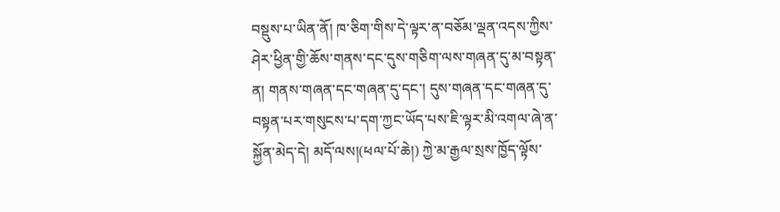བསྡུས་པ་ཡིན་ནོ། ཁ་ཅིག་གིས་དེ་ལྟར་ན་བཅོམ་ལྡན་འདས་ཀྱིས་ཤེར་ཕྱིན་གྱི་ཆོས་གནས་དང་དུས་གཅིག་ལས་གཞན་དུ་མ་བསྟན་ན། གནས་གཞན་དང་གཞན་དུ་དང་། དུས་གཞན་དང་གཞན་དུ་བསྟན་པར་གསུངས་པ་དག་ཀྱང་ཡོད་པས་ཇི་ལྟར་མི་འགལ་ཞེ་ན་སྐྱོན་མེད་དེ། མདོ་ལས།(ཕལ་པོ་ཆེ།) ཀྱེ་མ་རྒྱལ་སྲས་ཁྱོད་ལྟོས་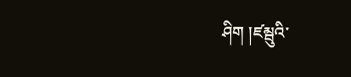ཤིག །ཛམྦུའི་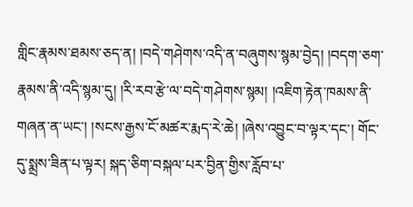གླིང་རྣམས་ཐམས་ཅད་ན། །བདེ་གཤེགས་འདི་ན་བཞུགས་སྙམ་བྱེད། །བདག་ཅག་རྣམས་ནི་འདི་སྙམ་དུ། །རི་རབ་རྩེ་ལ་བདེ་གཤེགས་སྙམ། །འཇིག་རྟེན་ཁམས་ནི་གཞན་ན་ཡང་། །སངས་རྒྱས་ངོ་མཚར་རྨད་རེ་ཆེ། །ཞེས་འབྱུང་བ་ལྟར་དང་། གོང་དུ་སྨྲས་ཟིན་པ་ལྟར། སྐད་ཅིག་བསྐལ་པར་བྱིན་གྱིས་རློབ་པ་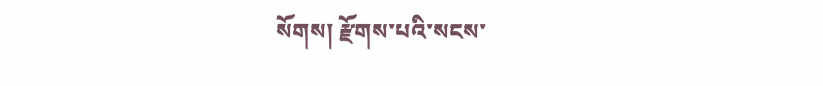སོགས། རྫོགས་པའི་སངས་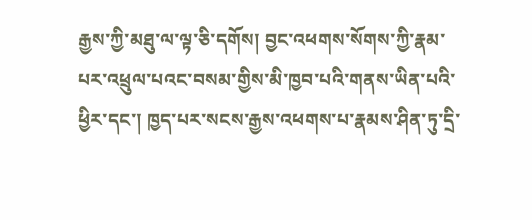རྒྱས་ཀྱི་མཐུ་ལ་ལྟ་ཅི་དགོས། བྱང་འཕགས་སོགས་ཀྱི་རྣམ་པར་འཕྲུལ་པའང་བསམ་གྱིས་མི་ཁྱབ་པའི་གནས་ཡིན་པའི་ཕྱིར་དང་། ཁྱད་པར་སངས་རྒྱས་འཕགས་པ་རྣམས་ཤིན་ཏུ་དྲི་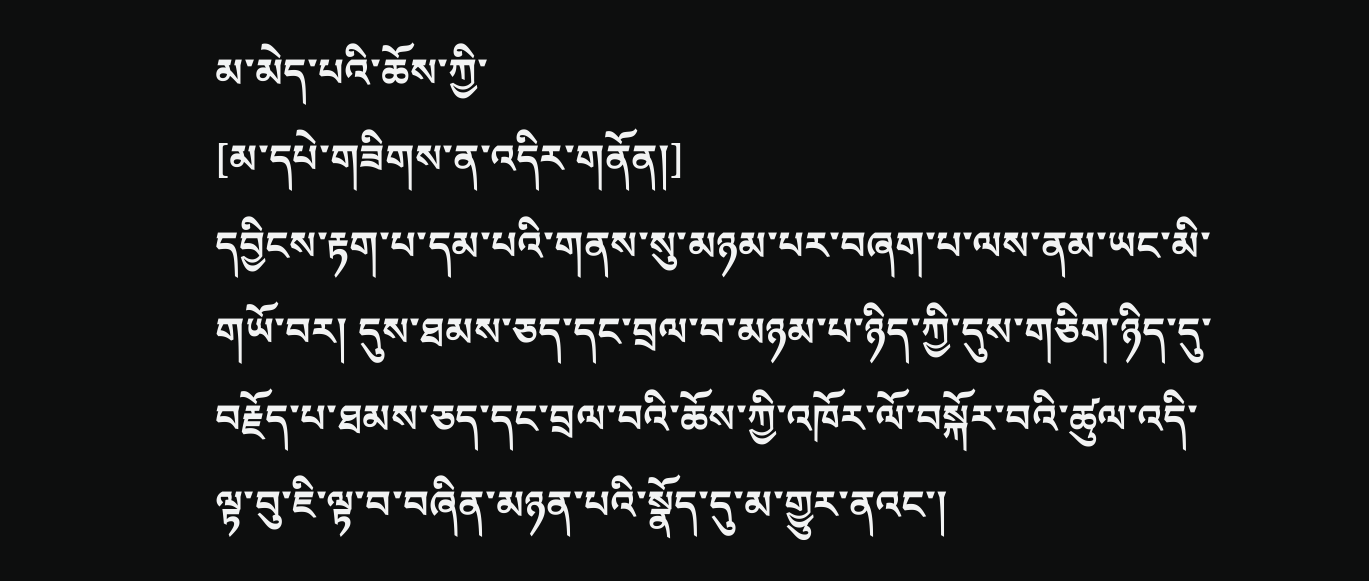མ་མེད་པའི་ཆོས་ཀྱི་
[མ་དཔེ་གཟིགས་ན་འདིར་གནོན།]
དབྱིངས་རྟག་པ་དམ་པའི་གནས་སུ་མཉམ་པར་བཞག་པ་ལས་ནམ་ཡང་མི་གཡོ་བར། དུས་ཐམས་ཅད་དང་བྲལ་བ་མཉམ་པ་ཉིད་ཀྱི་དུས་གཅིག་ཉིད་དུ་བརྗོད་པ་ཐམས་ཅད་དང་བྲལ་བའི་ཆོས་ཀྱི་འཁོར་ལོ་བསྐོར་བའི་ཚུལ་འདི་ལྟ་བུ་ཇི་ལྟ་བ་བཞིན་མཉན་པའི་སྣོད་དུ་མ་གྱུར་ནའང་།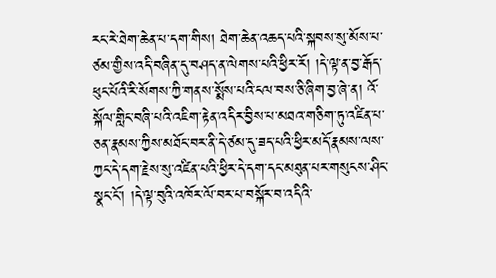རང་རེ་ཐེག་ཆེན་པ་དག་གིས། ཐེག་ཆེན་འཆད་པའི་སྐབས་སུ་མོས་པ་ཙམ་གྱིས་འདི་བཞིན་དུ་བཤད་ན་ལེགས་པའི་ཕྱིར་རོ། །དེ་ལྟ་ན་བྱ་རྒོད་ཕུང་པོའི་རི་སོགས་ཀྱི་གནས་སྨོས་པའི་ངལ་བས་ཅི་ཞིག་བྱ་ཞེ་ན། འོ་སྐོལ་གླིང་བཞི་པའི་འཇིག་རྟེན་འདིར་བྱིས་པ་མཐའ་གཅིག་ཏུ་འཛིན་པ་ཅན་རྣམས་ཀྱིས་མཐོང་བར་ནི་དེ་ཙམ་དུ་ཟད་པའི་ཕྱིར་མདོ་རྣམས་ལས་ཀྱང་དེ་དག་རྗེས་སུ་འཛིན་པའི་ཕྱིར་དེ་དག་དང་མཐུན་པར་གསུངས་ཤིང་སྣང་ངོ་། །དེ་ལྟ་བུའི་འཁོར་ལོ་བར་པ་བསྐོར་བ་འདིའི་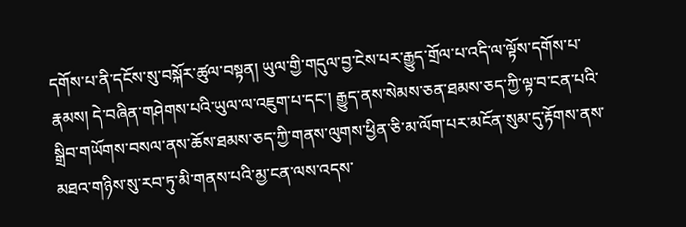དགོས་པ་ནི་དངོས་སུ་བསྐོར་ཚུལ་བསྟན། ཡུལ་གྱི་གདུལ་བྱ་ངེས་པར་རྒྱུད་གྲོལ་པ་འདི་ལ་ལྟོས་དགོས་པ་རྣམས། དེ་བཞིན་གཤེགས་པའི་ཡུལ་ལ་འཇུག་པ་དང་། རྒྱུད་ནས་སེམས་ཅན་ཐམས་ཅད་ཀྱི་ལྟ་བ་ངན་པའི་སྒྲིབ་གཡོགས་བསལ་ནས་ཆོས་ཐམས་ཅད་ཀྱི་གནས་ལུགས་ཕྱིན་ཅི་མ་ལོག་པར་མངོན་སུམ་དུ་རྟོགས་ནས་མཐའ་གཉིས་སུ་རབ་ཏུ་མི་གནས་པའི་མྱ་ངན་ལས་འདས་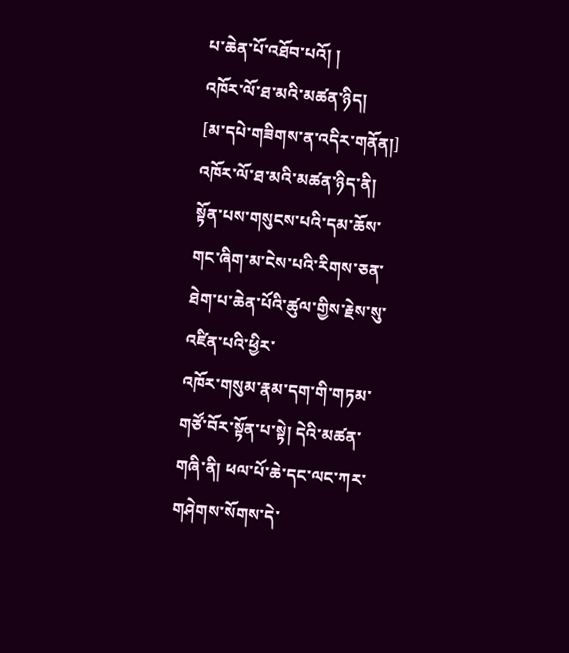པ་ཆེན་པོ་འཐོབ་པའོ། །
འཁོར་ལོ་ཐ་མའི་མཚན་ཉིད།
[མ་དཔེ་གཟིགས་ན་འདིར་གནོན།]
འཁོར་ལོ་ཐ་མའི་མཚན་ཉིད་ནི། སྟོན་པས་གསུངས་པའི་དམ་ཆོས་གང་ཞིག་མ་ངེས་པའི་རིགས་ཅན་ཐེག་པ་ཆེན་པོའི་ཚུལ་གྱིས་རྗེས་སུ་འཛིན་པའི་ཕྱིར་
འཁོར་གསུམ་རྣམ་དག་གི་གཏམ་གཙོ་བོར་སྟོན་པ་སྟེ། དེའི་མཚན་གཞི་ནི། ཕལ་པོ་ཆེ་དང་ལང་ཀར་གཤེགས་སོགས་དེ་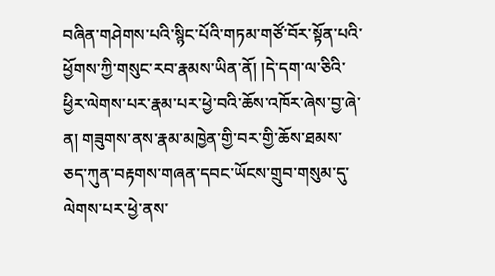བཞིན་གཤེགས་པའི་སྙིང་པོའི་གཏམ་གཙོ་བོར་སྟོན་པའི་ཕྱོགས་ཀྱི་གསུང་རབ་རྣམས་ཡིན་ནོ། །དེ་དག་ལ་ཅིའི་ཕྱིར་ལེགས་པར་རྣམ་པར་ཕྱེ་བའི་ཆོས་འཁོར་ཞེས་བྱ་ཞེ་ན། གཟུགས་ནས་རྣམ་མཁྱེན་གྱི་བར་གྱི་ཆོས་ཐམས་ཅད་ཀུན་བརྟགས་གཞན་དབང་ཡོངས་གྲུབ་གསུམ་དུ་ལེགས་པར་ཕྱེ་ནས་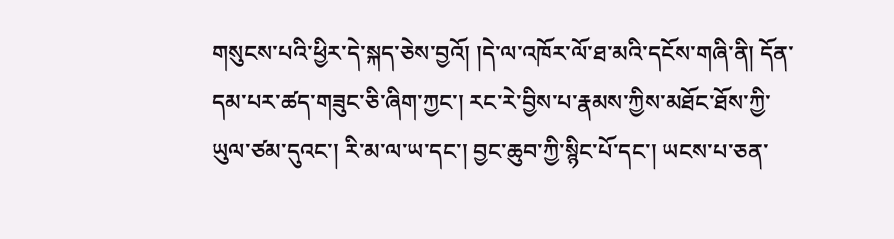གསུངས་པའི་ཕྱིར་དེ་སྐད་ཅེས་བྱའོ། །དེ་ལ་འཁོར་ལོ་ཐ་མའི་དངོས་གཞི་ནི། དོན་དམ་པར་ཚད་གཟུང་ཅི་ཞིག་ཀྱང་། རང་རེ་བྱིས་པ་རྣམས་ཀྱིས་མཐོང་ཐོས་ཀྱི་ཡུལ་ཙམ་དུའང་། རི་མ་ལ་ཡ་དང་། བྱང་ཆུབ་ཀྱི་སྙིང་པོ་དང་། ཡངས་པ་ཅན་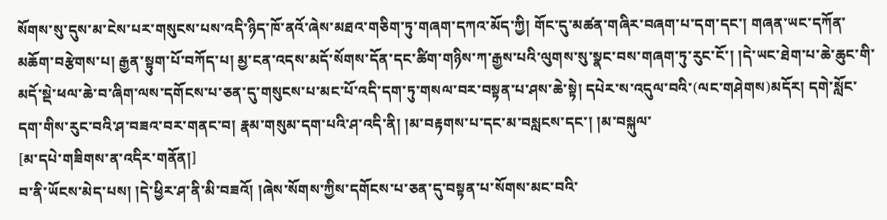སོགས་སུ་དུས་མ་ངེས་པར་གསུངས་པས་འདི་ཉིད་ཁོ་ནའོ་ཞེས་མཐའ་གཅིག་ཏུ་གཞག་དཀའ་མོད་ཀྱི། གོང་དུ་མཚན་གཞིར་བཞག་པ་དག་དང་། གཞན་ཡང་དཀོན་མཆོག་བརྩེགས་པ། རྒྱན་སྟུག་པོ་བཀོད་པ། མྱ་ངན་འདས་མདོ་སོགས་དོན་དང་ཚིག་གཉིས་ཀ་རྒྱས་པའི་ལུགས་སུ་སྣང་བས་གཞག་ཏུ་རུང་ངོ་། །དེ་ཡང་ཐེག་པ་ཆེ་ཆུང་གི་མདོ་སྡེ་ཕལ་ཆེ་བ་ཞིག་ལས་དགོངས་པ་ཅན་དུ་གསུངས་པ་མང་པོ་འདི་དག་ཏུ་གསལ་བར་བསྟན་པ་ཤས་ཆེ་སྟེ། དཔེར་ས་འདུལ་བའི་(ལང་གཤེགས)མདོར། དགེ་སློང་དག་གིས་རུང་བའི་ཤ་བཟའ་བར་གནང་བ། རྣམ་གསུམ་དག་པའི་ཤ་འདི་ནི། །མ་བརྟགས་པ་དང་མ་བསླངས་དང་། །མ་བསྐུལ་
[མ་དཔེ་གཟིགས་ན་འདིར་གནོན།]
བ་ནི་ཡོངས་མེད་པས། །དེ་ཕྱིར་ཤ་ནི་མི་བཟའོ། །ཞེས་སོགས་ཀྱིས་དགོངས་པ་ཅན་དུ་བསྟན་པ་སོགས་མང་བའི་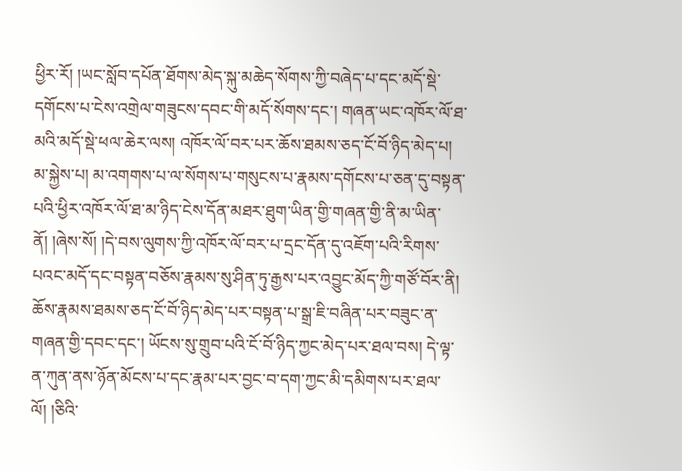ཕྱིར་རོ། །ཡང་སློབ་དཔོན་ཐོགས་མེད་སྐུ་མཆེད་སོགས་ཀྱི་བཞེད་པ་དང་མདོ་སྡེ་དགོངས་པ་ངེས་འགྲེལ་གཟུངས་དབང་གི་མདོ་སོགས་དང་། གཞན་ཡང་འཁོར་ལོ་ཐ་མའི་མདོ་སྡེ་ཕལ་ཆེར་ལས། འཁོར་ལོ་བར་པར་ཆོས་ཐམས་ཅད་ངོ་བོ་ཉིད་མེད་པ། མ་སྐྱེས་པ། མ་འགགས་པ་ལ་སོགས་པ་གསུངས་པ་རྣམས་དགོངས་པ་ཅན་དུ་བསྟན་པའི་ཕྱིར་འཁོར་ལོ་ཐ་མ་ཉིད་ངེས་དོན་མཐར་ཐུག་ཡིན་གྱི་གཞན་གྱི་ནི་མ་ཡིན་ནོ། །ཞེས་སོ། །དེ་བས་ལུགས་ཀྱི་འཁོར་ལོ་བར་པ་དྲང་དོན་དུ་འཇོག་པའི་རིགས་པའང་མདོ་དང་བསྟན་བཅོས་རྣམས་སུ་ཤིན་ཏུ་རྒྱས་པར་འབྱུང་མོད་ཀྱི་གཙོ་བོར་ནི། ཆོས་རྣམས་ཐམས་ཅད་ངོ་བོ་ཉིད་མེད་པར་བསྟན་པ་སྒྲ་ཇི་བཞིན་པར་བཟུང་ན་གཞན་གྱི་དབང་དང་། ཡོངས་སུ་གྲུབ་པའི་ངོ་བོ་ཉིད་ཀྱང་མེད་པར་ཐལ་བས། དེ་ལྟ་ན་ཀུན་ནས་ཉོན་མོངས་པ་དང་རྣམ་པར་བྱང་བ་དག་ཀྱང་མི་དམིགས་པར་ཐལ་ལོ། །ཅིའི་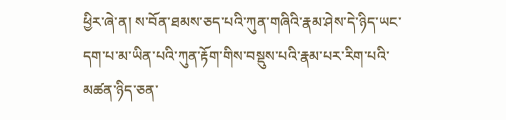ཕྱིར་ཞེ་ན། ས་བོན་ཐམས་ཅད་པའི་ཀུན་གཞིའི་རྣམ་ཤེས་དེ་ཉིད་ཡང་དག་པ་མ་ཡིན་པའི་ཀུན་རྟོག་གིས་བསྡུས་པའི་རྣམ་པར་རིག་པའི་མཚན་ཉིད་ཅན་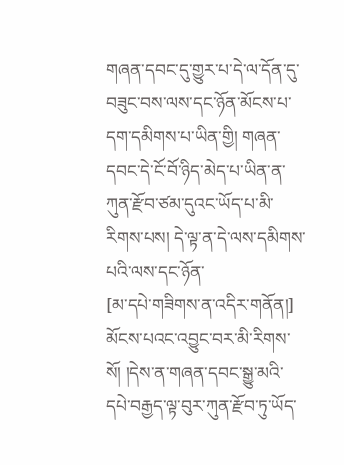གཞན་དབང་དུ་གྱུར་པ་དེ་ལ་དོན་དུ་བཟུང་བས་ལས་དང་ཉོན་མོངས་པ་དག་དམིགས་པ་ཡིན་གྱི། གཞན་དབང་དེ་ངོ་བོ་ཉིད་མེད་པ་ཡིན་ན་ཀུན་རྫོབ་ཙམ་དུའང་ཡོད་པ་མི་རིགས་པས། དེ་ལྟ་ན་དེ་ལས་དམིགས་པའི་ལས་དང་ཉོན་
[མ་དཔེ་གཟིགས་ན་འདིར་གནོན།]
མོངས་པའང་འབྱུང་བར་མི་རིགས་སོ། །དེས་ན་གཞན་དབང་སྒྱུ་མའི་དཔེ་བརྒྱད་ལྟ་བུར་ཀུན་རྫོབ་ཏུ་ཡོད་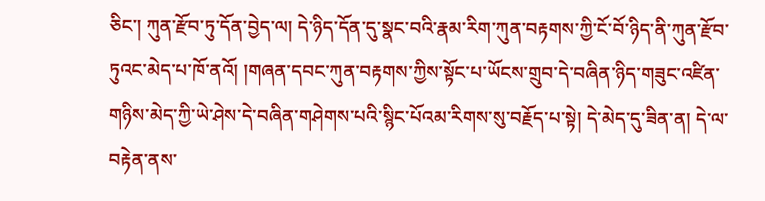ཅིང་། ཀུན་རྫོབ་ཏུ་དོན་བྱེད་ལ། དེ་ཉིད་དོན་དུ་སྣང་བའི་རྣམ་རིག་ཀུན་བརྟགས་ཀྱི་ངོ་བོ་ཉིད་ནི་ཀུན་རྫོབ་ཏུའང་མེད་པ་ཁོ་ནའོ། །གཞན་དབང་ཀུན་བརྟགས་ཀྱིས་སྟོང་པ་ཡོངས་གྲུབ་དེ་བཞིན་ཉིད་གཟུང་འཛིན་གཉིས་མེད་ཀྱི་ཡེ་ཤེས་དེ་བཞིན་གཤེགས་པའི་སྙིང་པོའམ་རིགས་སུ་བརྗོད་པ་སྟེ། དེ་མེད་དུ་ཟིན་ན། དེ་ལ་བརྟེན་ནས་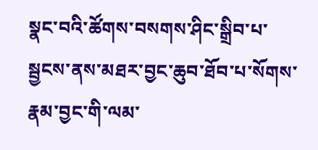སྣང་བའི་ཚོགས་བསགས་ཤིང་སྒྲིབ་པ་སྦྱངས་ནས་མཐར་བྱང་ཆུབ་ཐོབ་པ་སོགས་རྣམ་བྱང་གི་ལམ་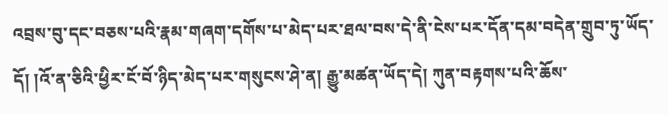འབྲས་བུ་དང་བཅས་པའི་རྣམ་གཞག་དགོས་པ་མེད་པར་ཐལ་བས་དེ་ནི་ངེས་པར་དོན་དམ་བདེན་གྲུབ་ཏུ་ཡོད་དོ། །འོ་ན་ཅིའི་ཕྱིར་ངོ་བོ་ཉིད་མེད་པར་གསུངས་ཤེ་ན། རྒྱུ་མཚན་ཡོད་དེ། ཀུན་བརྟགས་པའི་ཆོས་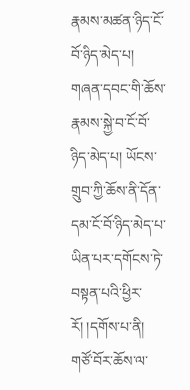རྣམས་མཚན་ཉིད་ངོ་བོ་ཉིད་མེད་པ། གཞན་དབང་གི་ཆོས་རྣམས་སྐྱེ་བ་ངོ་བོ་ཉིད་མེད་པ། ཡོངས་གྲུབ་ཀྱི་ཆོས་ནི་དོན་དམ་ངོ་བོ་ཉིད་མེད་པ་ཡིན་པར་དགོངས་ཏེ་བསྟན་པའི་ཕྱིར་རོ། །དགོས་པ་ནི། གཙོ་བོར་ཆོས་ལ་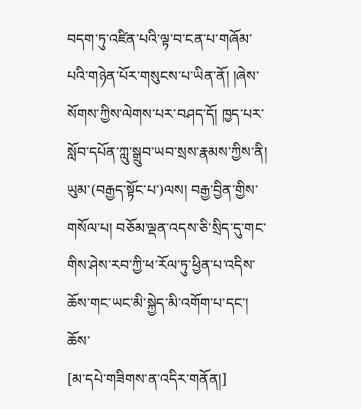བདག་ཏུ་འཛིན་པའི་ལྟ་བ་ངན་པ་གཞོམ་པའི་གཉེན་པོར་གསུངས་པ་ཡིན་ནོ། །ཞེས་སོགས་ཀྱིས་ལེགས་པར་བཤད་དོ། ཁྱད་པར་སློབ་དཔོན་ཀླུ་སྒྲུབ་ཡབ་སྲས་རྣམས་ཀྱིས་ནི། ཡུམ་(བརྒྱད་སྟོང་པ་)ལས། བརྒྱ་བྱིན་གྱིས་གསོལ་པ། བཅོམ་ལྡན་འདས་ཅི་སྲིད་དུ་གང་གིས་ཤེས་རབ་ཀྱི་ཕ་རོལ་ཏུ་ཕྱིན་པ་འདིས་ཆོས་གང་ཡང་མི་སྐྱེད་མི་འགོག་པ་དང་། ཆོས་
[མ་དཔེ་གཟིགས་ན་འདིར་གནོན།]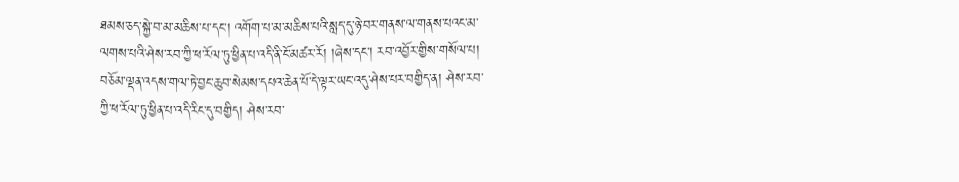ཐམས་ཅད་སྐྱེ་བ་མ་མཆིས་པ་དང་། འགོག་པ་མ་མཆིས་པའི་སླད་དུ་ཉེ་བར་གནས་ལ་གནས་པའང་མ་ལགས་པའི་ཤེས་རབ་ཀྱི་ཕ་རོལ་ཏུ་ཕྱིན་པ་འདི་ནི་ངོ་མཚར་རོ། །ཞེས་དང་། རབ་འབྱོར་གྱིས་གསོལ་པ། བཅོམ་ལྡན་འདས་གལ་ཏེ་བྱང་ཆུབ་སེམས་དཔའ་ཆེན་པོ་དེ་ལྟར་ཡང་འདུ་ཤེས་པར་བགྱིད་ན། ཤེས་རབ་ཀྱི་ཕ་རོལ་ཏུ་ཕྱིན་པ་འདི་རིང་དུ་བགྱིད། ཤེས་རབ་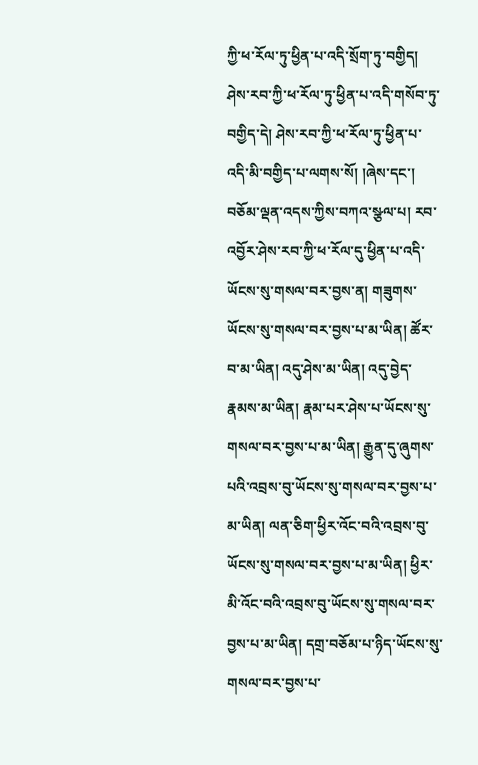ཀྱི་ཕ་རོལ་ཏུ་ཕྱིན་པ་འདི་སྲོག་ཏུ་བགྱིད། ཤེས་རབ་ཀྱི་ཕ་རོལ་ཏུ་ཕྱིན་པ་འདི་གསོབ་ཏུ་བགྱིད་དེ། ཤེས་རབ་ཀྱི་ཕ་རོལ་ཏུ་ཕྱིན་པ་འདི་མི་བགྱིད་པ་ལགས་སོ། །ཞེས་དང་། བཅོམ་ལྡན་འདས་ཀྱིས་བཀའ་སྩལ་པ། རབ་འབྱོར་ཤེས་རབ་ཀྱི་ཕ་རོལ་དུ་ཕྱིན་པ་འདི་ཡོངས་སུ་གསལ་བར་བྱས་ན། གཟུགས་ཡོངས་སུ་གསལ་བར་བྱས་པ་མ་ཡིན། ཚོར་བ་མ་ཡིན། འདུ་ཤེས་མ་ཡིན། འདུ་བྱེད་རྣམས་མ་ཡིན། རྣམ་པར་ཤེས་པ་ཡོངས་སུ་གསལ་བར་བྱས་པ་མ་ཡིན། རྒྱུན་དུ་ཞུགས་པའི་འབྲས་བུ་ཡོངས་སུ་གསལ་བར་བྱས་པ་མ་ཡིན། ལན་ཅིག་ཕྱིར་འོང་བའི་འབྲས་བུ་ཡོངས་སུ་གསལ་བར་བྱས་པ་མ་ཡིན། ཕྱིར་མི་འོང་བའི་འབྲས་བུ་ཡོངས་སུ་གསལ་བར་བྱས་པ་མ་ཡིན། དགྲ་བཅོམ་པ་ཉིད་ཡོངས་སུ་གསལ་བར་བྱས་པ་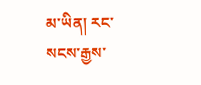མ་ཡིན། རང་སངས་རྒྱས་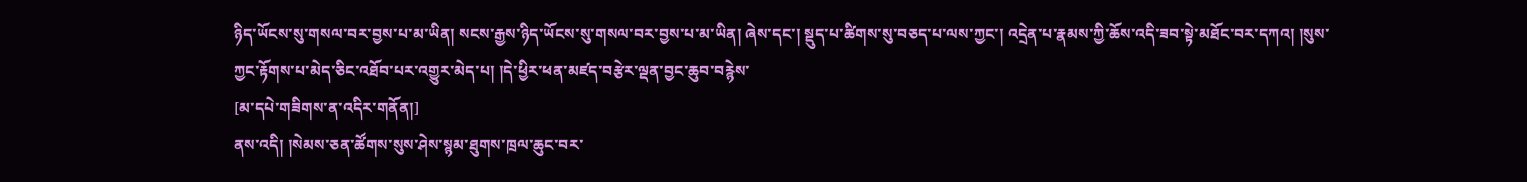ཉིད་ཡོངས་སུ་གསལ་བར་བྱས་པ་མ་ཡིན། སངས་རྒྱས་ཉིད་ཡོངས་སུ་གསལ་བར་བྱས་པ་མ་ཡིན། ཞེས་དང་། སྡུད་པ་ཚིགས་སུ་བཅད་པ་ལས་ཀྱང་། འདྲེན་པ་རྣམས་ཀྱི་ཆོས་འདི་ཟབ་སྟེ་མཐོང་བར་དཀའ། །སུས་ཀྱང་རྟོགས་པ་མེད་ཅིང་འཐོབ་པར་འགྱུར་མེད་པ། །དེ་ཕྱིར་ཕན་མཛད་བརྩེར་ལྡན་བྱང་ཆུབ་བརྙེས་
[མ་དཔེ་གཟིགས་ན་འདིར་གནོན།]
ནས་འདི། །སེམས་ཅན་ཚོགས་སུས་ཤེས་སྙམ་ཐུགས་ཁྲལ་ཆུང་བར་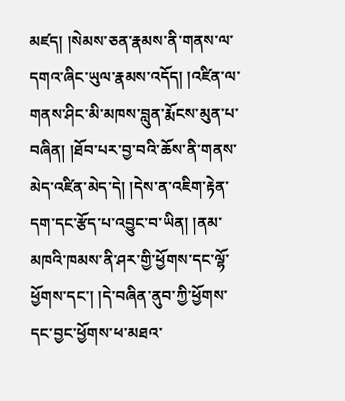མཛད། །སེམས་ཅན་རྣམས་ནི་གནས་ལ་དགའ་ཞིང་ཡུལ་རྣམས་འདོད། །འཛིན་ལ་གནས་ཤིང་མི་མཁས་བླུན་རྨོངས་མུན་པ་བཞིན། །ཐོབ་པར་བྱ་བའི་ཆོས་ནི་གནས་མེད་འཛིན་མེད་དེ། །དེས་ན་འཇིག་རྟེན་དག་དང་རྩོད་པ་འབྱུང་བ་ཡིན། །ནམ་མཁའི་ཁམས་ནི་ཤར་གྱི་ཕྱོགས་དང་ལྷོ་ཕྱོགས་དང་། །དེ་བཞིན་ནུབ་ཀྱི་ཕྱོགས་དང་བྱང་ཕྱོགས་ཕ་མཐའ་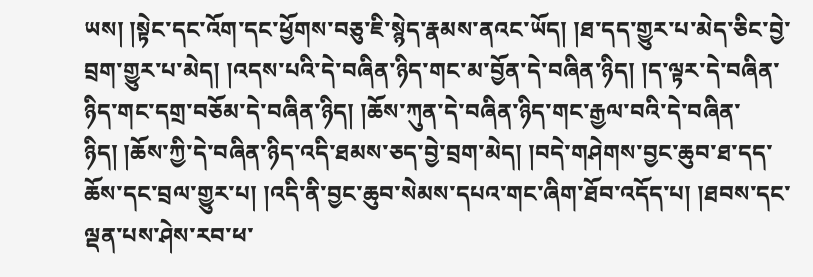ཡས། །སྟེང་དང་འོག་དང་ཕྱོགས་བཅུ་ཇི་སྙེད་རྣམས་ནའང་ཡོད། །ཐ་དད་གྱུར་པ་མེད་ཅིང་བྱེ་བྲག་གྱུར་པ་མེད། །འདས་པའི་དེ་བཞིན་ཉིད་གང་མ་བྱོན་དེ་བཞིན་ཉིད། །ད་ལྟར་དེ་བཞིན་ཉིད་གང་དགྲ་བཅོམ་དེ་བཞིན་ཉིད། །ཆོས་ཀུན་དེ་བཞིན་ཉིད་གང་རྒྱལ་བའི་དེ་བཞིན་ཉིད། །ཆོས་ཀྱི་དེ་བཞིན་ཉིད་འདི་ཐམས་ཅད་བྱེ་བྲག་མེད། །བདེ་གཤེགས་བྱང་ཆུབ་ཐ་དད་ཆོས་དང་བྲལ་གྱུར་པ། །འདི་ནི་བྱང་ཆུབ་སེམས་དཔའ་གང་ཞིག་ཐོབ་འདོད་པ། །ཐབས་དང་ལྡན་པས་ཤེས་རབ་ཕ་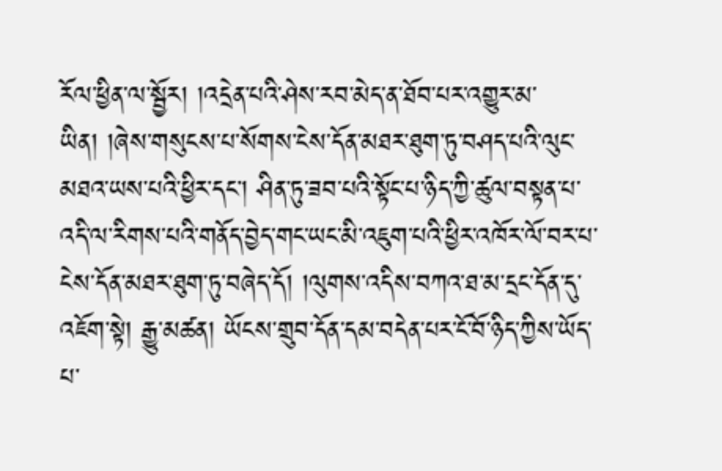རོལ་ཕྱིན་ལ་སྦྱོར། །འདྲེན་པའི་ཤེས་རབ་མེད་ན་ཐོབ་པར་འགྱུར་མ་ཡིན། །ཞེས་གསུངས་པ་སོགས་ངེས་དོན་མཐར་ཐུག་ཏུ་བཤད་པའི་ལུང་མཐའ་ཡས་པའི་ཕྱིར་དང་། ཤིན་ཏུ་ཟབ་པའི་སྟོང་པ་ཉིད་ཀྱི་ཚུལ་བསྟན་པ་འདི་ལ་རིགས་པའི་གནོད་བྱེད་གང་ཡང་མི་འཇུག་པའི་ཕྱིར་འཁོར་ལོ་བར་པ་ངེས་དོན་མཐར་ཐུག་ཏུ་བཞེད་དོ། །ལུགས་འདིས་བཀའ་ཐ་མ་དྲང་དོན་དུ་འཇོག་སྟེ། རྒྱུ་མཚན། ཡོངས་གྲུབ་དོན་དམ་བདེན་པར་ངོ་བོ་ཉིད་ཀྱིས་ཡོད་པ་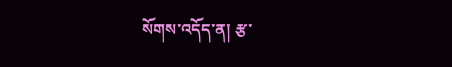སོགས་འདོད་ན། རྩ་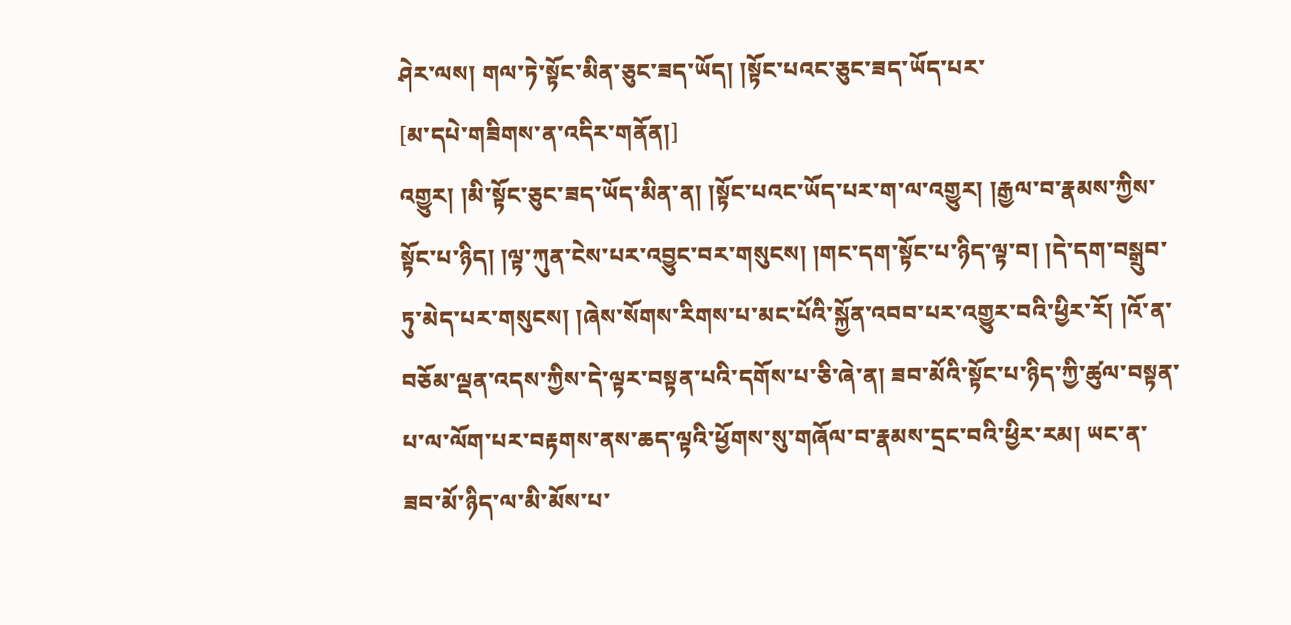ཤེར་ལས། གལ་ཏེ་སྟོང་མིན་ཅུང་ཟད་ཡོད། །སྟོང་པའང་ཅུང་ཟད་ཡོད་པར་
[མ་དཔེ་གཟིགས་ན་འདིར་གནོན།]
འགྱུར། །མི་སྟོང་ཅུང་ཟད་ཡོད་མིན་ན། །སྟོང་པའང་ཡོད་པར་ག་ལ་འགྱུར། །རྒྱལ་བ་རྣམས་ཀྱིས་སྟོང་པ་ཉིད། །ལྟ་ཀུན་ངེས་པར་འབྱུང་བར་གསུངས། །གང་དག་སྟོང་པ་ཉིད་ལྟ་བ། །དེ་དག་བསྒྲུབ་ཏུ་མེད་པར་གསུངས། །ཞེས་སོགས་རིགས་པ་མང་པོའི་སྐྱོན་འབབ་པར་འགྱུར་བའི་ཕྱིར་རོ། །འོ་ན་བཅོམ་ལྡན་འདས་ཀྱིས་དེ་ལྟར་བསྟན་པའི་དགོས་པ་ཅི་ཞེ་ན། ཟབ་མོའི་སྟོང་པ་ཉིད་ཀྱི་ཚུལ་བསྟན་པ་ལ་ལོག་པར་བརྟགས་ནས་ཆད་ལྟའི་ཕྱོགས་སུ་གཞོལ་བ་རྣམས་དྲང་བའི་ཕྱིར་རམ། ཡང་ན་ཟབ་མོ་ཉིད་ལ་མི་མོས་པ་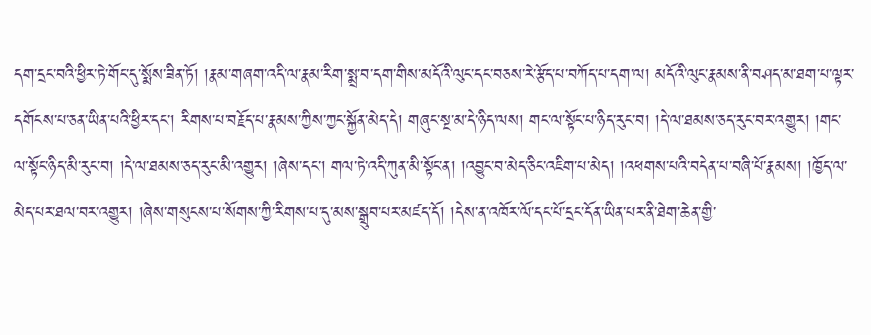དག་དྲང་བའི་ཕྱིར་ཏེ་གོང་དུ་སྨོས་ཟིན་ཏོ། །རྣམ་གཞག་འདི་ལ་རྣམ་རིག་སྨྲ་བ་དག་གིས་མདོའི་ལུང་དང་བཅས་རེ་རྩོད་པ་བཀོད་པ་དག་ལ། མདོའི་ལུང་རྣམས་ནི་བཤད་མ་ཐག་པ་ལྟར་དགོངས་པ་ཅན་ཡིན་པའི་ཕྱིར་དང་། རིགས་པ་བརྗོད་པ་རྣམས་ཀྱིས་ཀྱང་སྐྱོན་མེད་དེ། གཞུང་སྔ་མ་དེ་ཉིད་ལས། གང་ལ་སྟོང་པ་ཉིད་རུང་བ། །དེ་ལ་ཐམས་ཅད་རུང་བར་འགྱུར། །གང་ལ་སྟོང་ཉིད་མི་རུང་བ། །དེ་ལ་ཐམས་ཅད་རུང་མི་འགྱུར། །ཞེས་དང་། གལ་ཏེ་འདི་ཀུན་མི་སྟོང་ན། །འབྱུང་བ་མེད་ཅིང་འཇིག་པ་མེད། །འཕགས་པའི་བདེན་པ་བཞི་པོ་རྣམས། །ཁྱོད་ལ་མེད་པར་ཐལ་བར་འགྱུར། །ཞེས་གསུངས་པ་སོགས་ཀྱི་རིགས་པ་དུ་མས་སྒྲུབ་པར་མཛད་དོ། །དེས་ན་འཁོར་ལོ་དང་པོ་དྲང་དོན་ཡིན་པར་ནི་ཐེག་ཆེན་གྱི་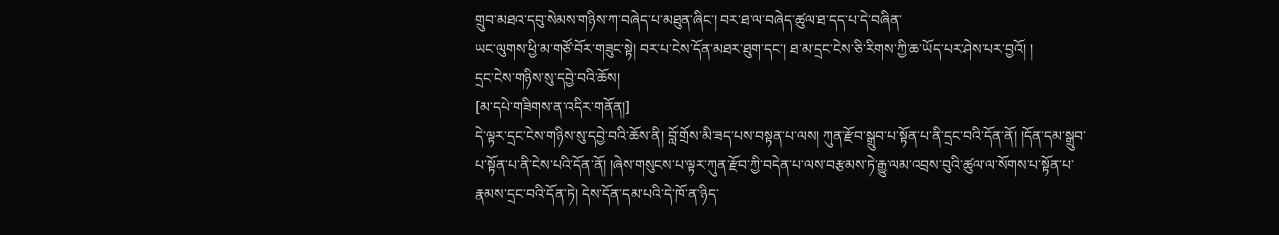གྲུབ་མཐའ་དབུ་སེམས་གཉིས་ཀ་བཞེད་པ་མཐུན་ཞིང་། བར་ཐ་ལ་བཞེད་ཚུལ་ཐ་དད་པ་དེ་བཞིན་
ཡང་ལུགས་ཕྱི་མ་གཙོ་བོར་གཟུང་སྟེ། བར་པ་ངེས་དོན་མཐར་ཐུག་དང་། ཐ་མ་དྲང་ངེས་ཅི་རིགས་ཀྱི་ཆ་ཡོད་པར་ཤེས་པར་བྱའོ། །
དྲང་ངེས་གཉིས་སུ་དབྱེ་བའི་ཆོས།
[མ་དཔེ་གཟིགས་ན་འདིར་གནོན།]
དེ་ལྟར་དྲང་ངེས་གཉིས་སུ་དབྱེ་བའི་ཆོས་ནི། བློ་གྲོས་མི་ཟད་པས་བསྟན་པ་ལས། ཀུན་རྫོབ་སྒྲུབ་པ་སྟོན་པ་ནི་དྲང་བའི་དོན་ནོ། །དོན་དམ་སྒྲུབ་པ་སྟོན་པ་ནི་ངེས་པའི་དོན་ནོ། །ཞེས་གསུངས་པ་ལྟར་ཀུན་རྫོབ་ཀྱི་བདེན་པ་ལས་བརྩམས་ཏེ་རྒྱུ་ལམ་འབྲས་བུའི་ཚུལ་ལ་སོགས་པ་སྟོན་པ་རྣམས་དྲང་བའི་དོན་ཏེ། དེས་དོན་དམ་པའི་དེ་ཁོ་ན་ཉིད་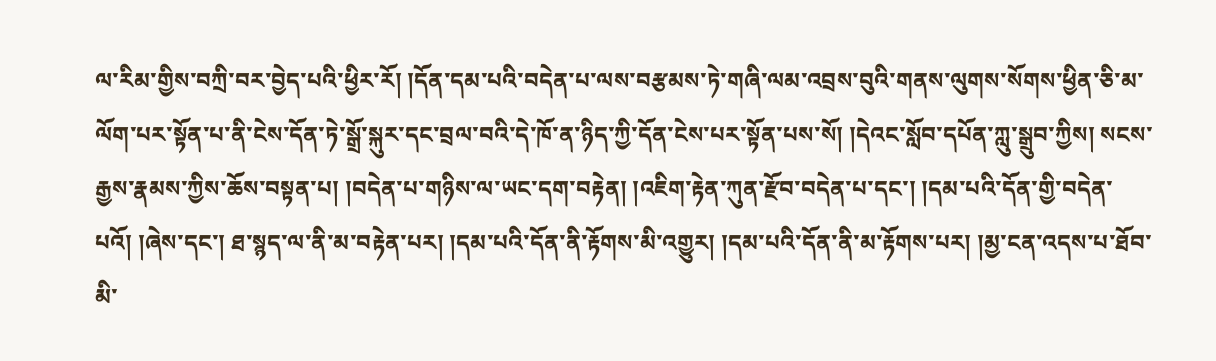ལ་རིམ་གྱིས་བཀྲི་བར་བྱེད་པའི་ཕྱིར་རོ། །དོན་དམ་པའི་བདེན་པ་ལས་བརྩམས་ཏེ་གཞི་ལམ་འབྲས་བུའི་གནས་ལུགས་སོགས་ཕྱིན་ཅི་མ་ལོག་པར་སྟོན་པ་ནི་ངེས་དོན་ཏེ་སྒྲོ་སྐུར་དང་བྲལ་བའི་དེ་ཁོ་ན་ཉིད་ཀྱི་དོན་ངེས་པར་སྟོན་པས་སོ། །དེའང་སློབ་དཔོན་ཀླུ་སྒྲུབ་ཀྱིས། སངས་རྒྱས་རྣམས་ཀྱིས་ཆོས་བསྟན་པ། །བདེན་པ་གཉིས་ལ་ཡང་དག་བརྟེན། །འཇིག་རྟེན་ཀུན་རྫོབ་བདེན་པ་དང་། །དམ་པའི་དོན་གྱི་བདེན་པའོ། །ཞེས་དང་། ཐ་སྙད་ལ་ནི་མ་བརྟེན་པར། །དམ་པའི་དོན་ནི་རྟོགས་མི་འགྱུར། །དམ་པའི་དོན་ནི་མ་རྟོགས་པར། །མྱ་ངན་འདས་པ་ཐོབ་མི་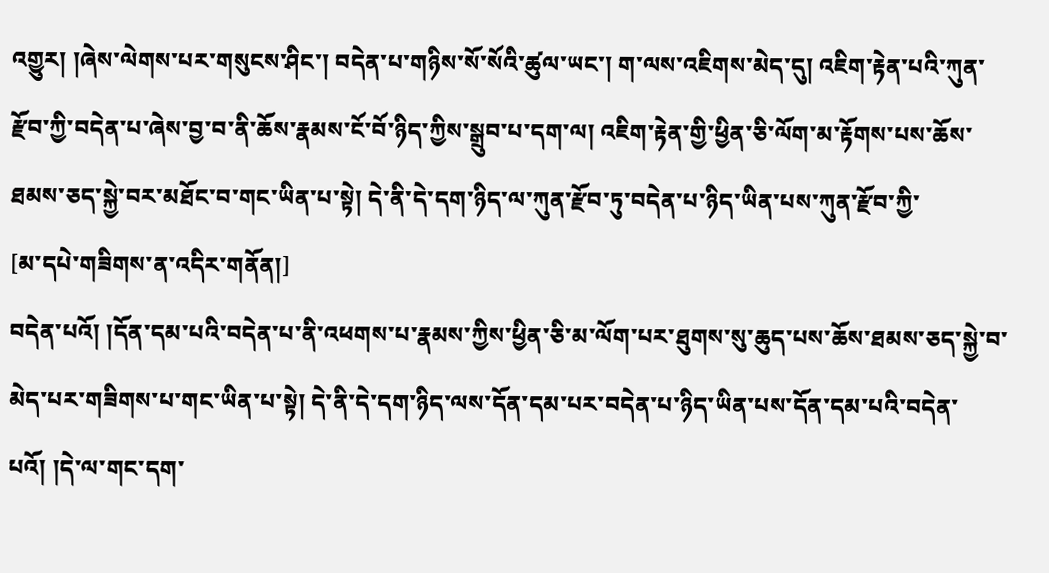འགྱུར། །ཞེས་ལེགས་པར་གསུངས་ཤིང་། བདེན་པ་གཉིས་སོ་སོའི་ཚུལ་ཡང་། ག་ལས་འཇིགས་མེད་དུ། འཇིག་རྟེན་པའི་ཀུན་རྫོབ་ཀྱི་བདེན་པ་ཞེས་བྱ་བ་ནི་ཆོས་རྣམས་ངོ་བོ་ཉིད་ཀྱིས་སྒྲུབ་པ་དག་ལ། འཇིག་རྟེན་གྱི་ཕྱིན་ཅི་ལོག་མ་རྟོགས་པས་ཆོས་ཐམས་ཅད་སྐྱེ་བར་མཐོང་བ་གང་ཡིན་པ་སྟེ། དེ་ནི་དེ་དག་ཉིད་ལ་ཀུན་རྫོབ་ཏུ་བདེན་པ་ཉིད་ཡིན་པས་ཀུན་རྫོབ་ཀྱི་
[མ་དཔེ་གཟིགས་ན་འདིར་གནོན།]
བདེན་པའོ། །དོན་དམ་པའི་བདེན་པ་ནི་འཕགས་པ་རྣམས་ཀྱིས་ཕྱིན་ཅི་མ་ལོག་པར་ཐུགས་སུ་ཆུད་པས་ཆོས་ཐམས་ཅད་སྐྱེ་བ་མེད་པར་གཟིགས་པ་གང་ཡིན་པ་སྟེ། དེ་ནི་དེ་དག་ཉིད་ལས་དོན་དམ་པར་བདེན་པ་ཉིད་ཡིན་པས་དོན་དམ་པའི་བདེན་པའོ། །དེ་ལ་གང་དག་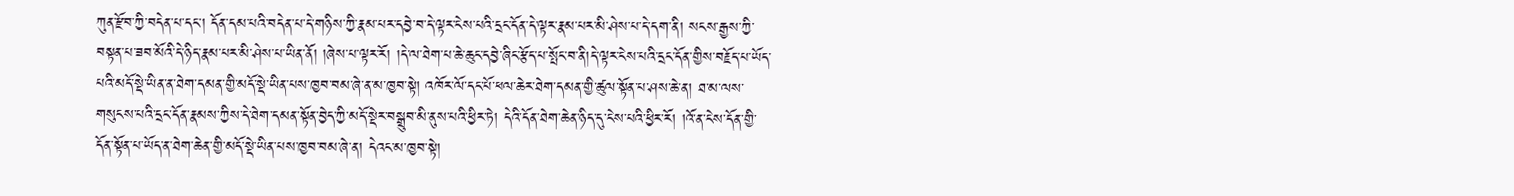ཀུན་རྫོབ་ཀྱི་བདེན་པ་དང་། དོན་དམ་པའི་བདེན་པ་དེ་གཉིས་ཀྱི་རྣམ་པར་དབྱེ་བ་དེ་ལྟར་ངེས་པའི་དྲང་དོན་དེ་ལྟར་རྣམ་པར་མི་ཤེས་པ་དེ་དག་ནི། སངས་རྒྱས་ཀྱི་བསྟན་པ་ཟབ་མོའི་དེ་ཉིད་རྣམ་པར་མི་ཤེས་པ་ཡིན་ནོ། །ཞེས་པ་ལྟར་རོ། །དེ་ལ་ཐེག་པ་ཆེ་ཆུང་དབྱེ་ཞིང་རྩོད་པ་སྤོང་བ་ནི།དེ་ལྟར་ངེས་པའི་དྲང་དོན་གྱིས་བརྗོད་པ་ཡོད་པའི་མདོ་སྡེ་ཡིན་ན་ཐེག་དམན་གྱི་མདོ་སྡེ་ཡིན་པས་ཁྱབ་བམ་ཞེ་ན་མ་ཁྱབ་སྟེ། འཁོར་ལོ་དང་པོ་ཕལ་ཆེར་ཐེག་དམན་གྱི་ཚུལ་སྟོན་པ་ཤས་ཆེ་ན། ཐ་མ་ལས་གསུངས་པའི་དྲང་དོན་རྣམས་ཀྱིས་དེ་ཐེག་དམན་སྟོན་བྱེད་ཀྱི་མདོ་སྡེར་བསྒྲུབ་མི་ནུས་པའི་ཕྱིར་ཏེ། དེའི་དོན་ཐེག་ཆེན་ཉིད་དུ་ངེས་པའི་ཕྱིར་རོ། །འོ་ན་ངེས་དོན་གྱི་དོན་སྟོན་པ་ཡོད་ན་ཐེག་ཆེན་གྱི་མདོ་སྡེ་ཡིན་པས་ཁྱབ་བམ་ཞེ་ན། དེའང་མ་ཁྱབ་སྟེ།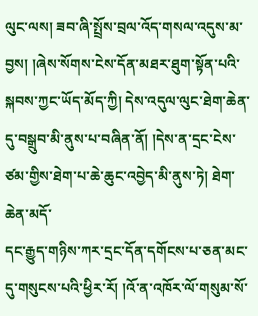ལུང་ལས། ཟབ་ཞི་སྤྲོས་བྲལ་འོད་གསལ་འདུས་མ་བྱས། །ཞེས་སོགས་ངེས་དོན་མཐར་ཐུག་སྟོན་པའི་སྐབས་ཀྱང་ཡོད་མོད་ཀྱི། དེས་འདུལ་ལུང་ཐེག་ཆེན་དུ་བསྒྲུབ་མི་ནུས་པ་བཞིན་ནོ། །དེས་ན་དྲང་ངེས་ཙམ་གྱིས་ཐེག་པ་ཆེ་ཆུང་འབྱེད་མི་ནུས་ཏེ། ཐེག་ཆེན་མདོ་
དང་རྒྱུད་གཉིས་ཀར་དྲང་དོན་དགོངས་པ་ཅན་མང་དུ་གསུངས་པའི་ཕྱིར་རོ། །འོ་ན་འཁོར་ལོ་གསུམ་སོ་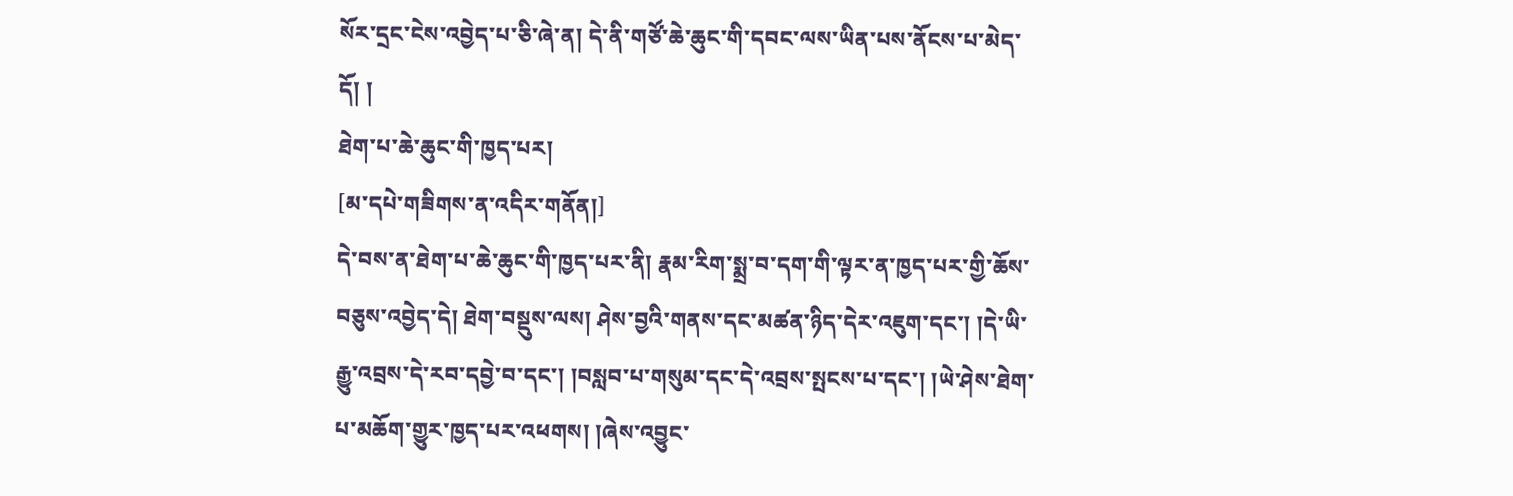སོར་དྲང་ངེས་འབྱེད་པ་ཅི་ཞེ་ན། དེ་ནི་གཙོ་ཆེ་ཆུང་གི་དབང་ལས་ཡིན་པས་ནོངས་པ་མེད་དོ། །
ཐེག་པ་ཆེ་ཆུང་གི་ཁྱད་པར།
[མ་དཔེ་གཟིགས་ན་འདིར་གནོན།]
དེ་བས་ན་ཐེག་པ་ཆེ་ཆུང་གི་ཁྱད་པར་ནི། རྣམ་རིག་སྨྲ་བ་དག་གི་ལྟར་ན་ཁྱད་པར་གྱི་ཆོས་བཅུས་འབྱེད་དེ། ཐེག་བསྡུས་ལས། ཤེས་བྱའི་གནས་དང་མཚན་ཉིད་དེར་འཇུག་དང་། །དེ་ཡི་རྒྱུ་འབྲས་དེ་རབ་དབྱེ་བ་དང་། །བསླབ་པ་གསུམ་དང་དེ་འབྲས་སྤངས་པ་དང་། །ཡེ་ཤེས་ཐེག་པ་མཆོག་གྱུར་ཁྱད་པར་འཕགས། །ཞེས་འབྱུང་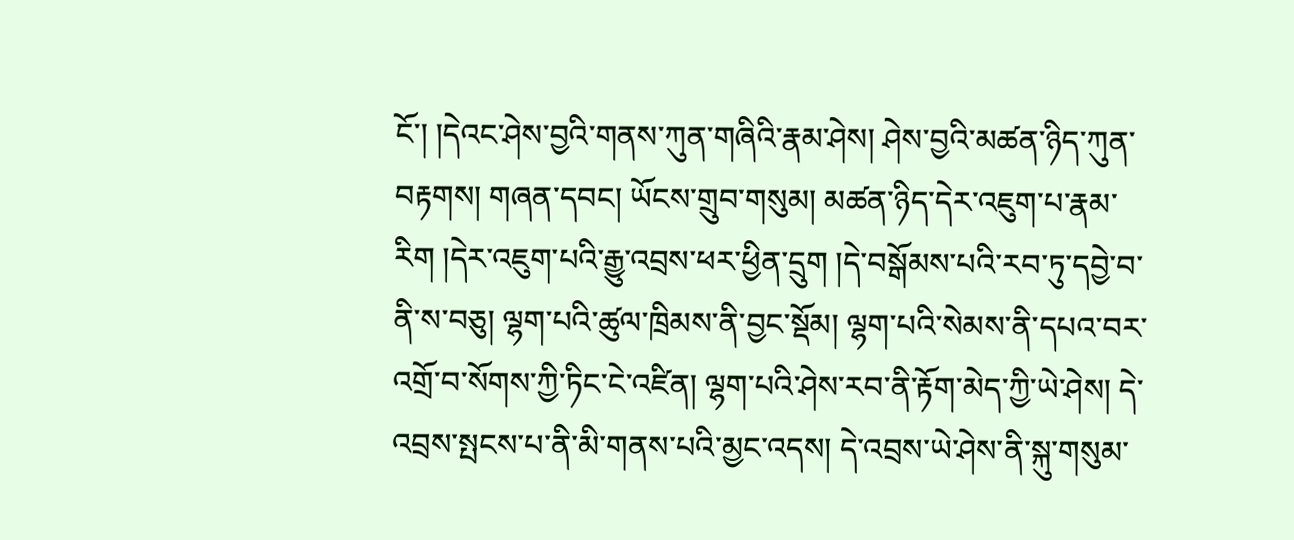ངོ་། །དེའང་ཤེས་བྱའི་གནས་ཀུན་གཞིའི་རྣམ་ཤེས། ཤེས་བྱའི་མཚན་ཉིད་ཀུན་བརྟགས། གཞན་དབང། ཡོངས་གྲུབ་གསུམ། མཚན་ཉིད་དེར་འཇུག་པ་རྣམ་རིག །དེར་འཇུག་པའི་རྒྱུ་འབྲས་ཕར་ཕྱིན་དྲུག །དེ་བསྒོམས་པའི་རབ་ཏུ་དབྱེ་བ་ནི་ས་བཅུ། ལྷག་པའི་ཚུལ་ཁྲིམས་ནི་བྱང་སྡོམ། ལྷག་པའི་སེམས་ནི་དཔའ་བར་འགྲོ་བ་སོགས་ཀྱི་ཏིང་ངེ་འཛིན། ལྷག་པའི་ཤེས་རབ་ནི་རྟོག་མེད་ཀྱི་ཡེ་ཤེས། དེ་འབྲས་སྤངས་པ་ནི་མི་གནས་པའི་མྱང་འདས། དེ་འབྲས་ཡེ་ཤེས་ནི་སྐུ་གསུམ་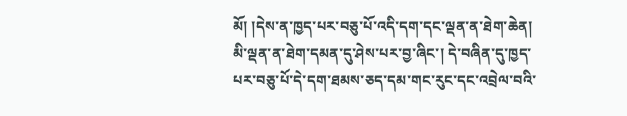མོ། །དེས་ན་ཁྱད་པར་བཅུ་པོ་འདི་དག་དང་ལྡན་ན་ཐེག་ཆེན། མི་ལྡན་ན་ཐེག་དམན་དུ་ཤེས་པར་བྱ་ཞིང་། དེ་བཞིན་དུ་ཁྱད་པར་བཅུ་པོ་དེ་དག་ཐམས་ཅད་དམ་གང་རུང་དང་འབྲེལ་བའི་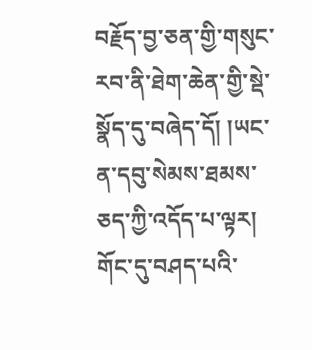བརྗོད་བྱ་ཅན་གྱི་གསུང་རབ་ནི་ཐེག་ཆེན་གྱི་སྡེ་སྣོད་དུ་བཞེད་དོ། །ཡང་ན་དབུ་སེམས་ཐམས་ཅད་ཀྱི་འདོད་པ་ལྟར། གོང་དུ་བཤད་པའི་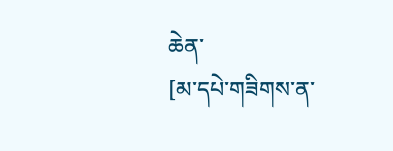ཆེན་
[མ་དཔེ་གཟིགས་ན་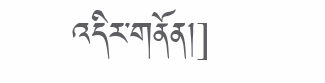འདིར་གནོན།]